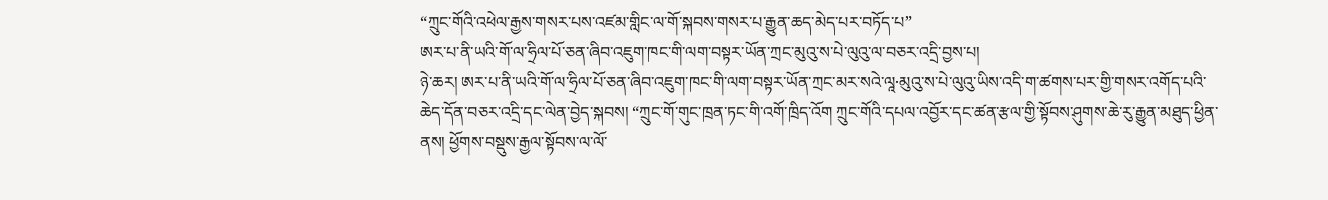“ཀྲུང་གོའི་འཕེལ་རྒྱས་གསར་པས་འཛམ་གླིང་ལ་གོ་སྐབས་གསར་པ་རྒྱུན་ཆད་མེད་པར་བཏོད་པ”
ཨར་པ་ནི་ཡའི་གོ་ལ་ཧྲིལ་པོ་ཅན་ཞིབ་འཇུག་ཁང་གི་ལག་བསྟར་ཡོན་ཀྲང་མུའུ་ས་པེ་ལུའུ་ལ་བཅར་འདྲི་བྱས་པ།
ཉེ་ཆར། ཨར་པ་ནི་ཡའི་གོ་ལ་ཧྲིལ་པོ་ཅན་ཞིབ་འཇུག་ཁང་གི་ལག་བསྟར་ཡོན་ཀྲང་མར་སའེ་ལཱ·མུའུ་ས་པེ་ལུའུ་ཡིས་འདི་ག་ཚགས་པར་གྱི་གསར་འགོད་པའི་ཆེད་དོན་བཅར་འདྲི་དང་ལེན་བྱེད་སྐབས། “ཀྲུང་གོ་གུང་ཁྲན་ཏང་གི་འགོ་ཁྲིད་འོག ཀྲུང་གོའི་དཔལ་འབྱོར་དང་ཚན་རྩལ་གྱི་སྟོབས་ཤུགས་ཆེ་རུ་རྒྱུན་མཐུད་ཕྱིན་ནས། ཕྱོགས་བསྡུས་རྒྱལ་སྟོབས་ལ་ལོ་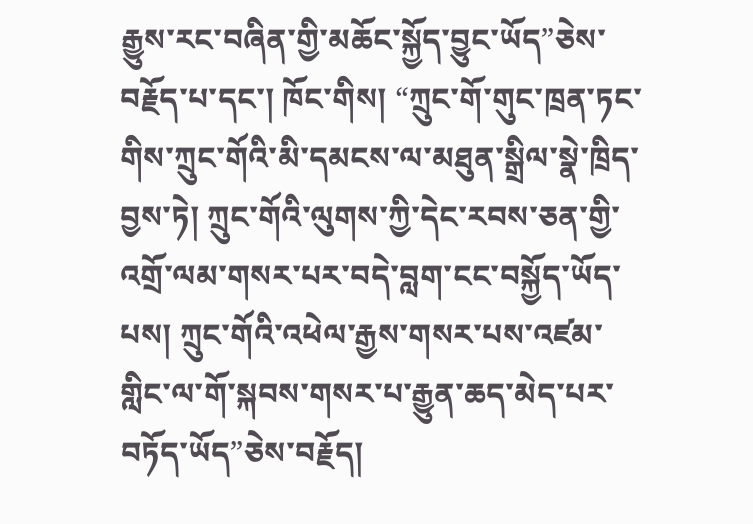རྒྱུས་རང་བཞིན་གྱི་མཆོང་སྐྱོད་བྱུང་ཡོད”ཅེས་བརྗོད་པ་དང་། ཁོང་གིས། “ཀྲུང་གོ་གུང་ཁྲན་ཏང་གིས་ཀྲུང་གོའི་མི་དམངས་ལ་མཐུན་སྒྲིལ་སྣེ་ཁྲིད་བྱས་ཏེ། ཀྲུང་གོའི་ལུགས་ཀྱི་དེང་རབས་ཅན་གྱི་འགྲོ་ལམ་གསར་པར་བདེ་བླག་ངང་བསྐྱོད་ཡོད་པས། ཀྲུང་གོའི་འཕེལ་རྒྱས་གསར་པས་འཛམ་གླིང་ལ་གོ་སྐབས་གསར་པ་རྒྱུན་ཆད་མེད་པར་བཏོད་ཡོད”ཅེས་བརྗོད།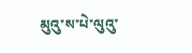མུའུ་ས་པེ་ལུའུ་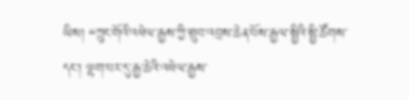ཡིས། “ཀྲུང་གོའི་འཕེལ་རྒྱས་ཀྱི་གྲུབ་འབྲས་ཆེན་པོས་རྒྱལ་སྤྱིའི་སྤྱི་ཚོགས་དང་། ལྷག་པར་དུ་རྒྱ་ཆེའི་འཕེལ་རྒྱས་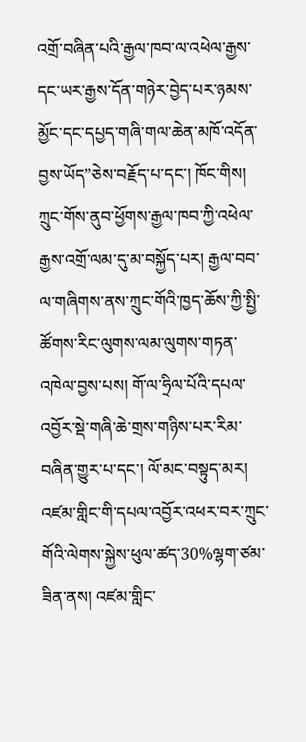འགྲོ་བཞིན་པའི་རྒྱལ་ཁབ་ལ་འཕེལ་རྒྱས་དང་ཡར་རྒྱས་དོན་གཉེར་བྱེད་པར་ཉམས་མྱོང་དང་དཔྱད་གཞི་གལ་ཆེན་མཁོ་འདོན་བྱས་ཡོད”ཅེས་བརྗོད་པ་དང་། ཁོང་གིས། ཀྲུང་གོས་ནུབ་ཕྱོགས་རྒྱལ་ཁབ་ཀྱི་འཕེལ་རྒྱས་འགྲོ་ལམ་དུ་མ་བསྐྱོད་པར། རྒྱལ་བབ་ལ་གཞིགས་ནས་ཀྲུང་གོའི་ཁྱད་ཆོས་ཀྱི་སྤྱི་ཚོགས་རིང་ལུགས་ལམ་ལུགས་གཏན་འཁེལ་བྱས་པས། གོ་ལ་ཧྲིལ་པོའི་དཔལ་འབྱོར་སྡེ་གཞི་ཆེ་གྲས་གཉིས་པར་རིམ་བཞིན་གྱུར་པ་དང་། ལོ་མང་བསྟུད་མར། འཛམ་གླིང་གི་དཔལ་འབྱོར་འཕར་བར་ཀྲུང་གོའི་ལེགས་སྐྱེས་ཕུལ་ཚད་30%ལྷག་ཙམ་ཟིན་ནས། འཛམ་གླིང་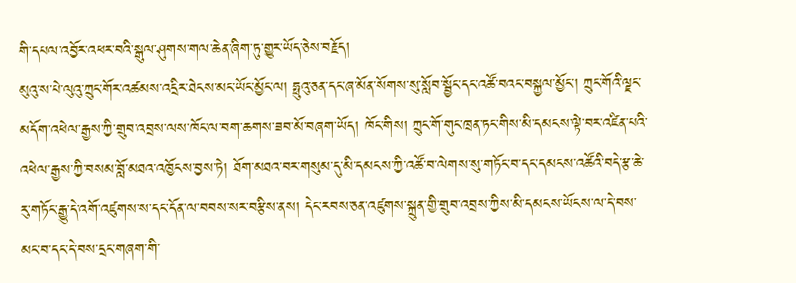གི་དཔལ་འབྱོར་འཕར་བའི་སྒུལ་ཤུགས་གལ་ཆེན་ཞིག་ཏུ་གྱུར་ཡོད་ཅེས་བརྗོད།
མུའུ་ས་པེ་ལུའུ་ཀྲུང་གོར་འཚམས་འདྲིར་ཐེངས་མང་ཡོང་མྱོང་ལ། ཧྥུའུ་ཅན་དང་ཞ་མོན་སོགས་སུ་སློབ་སྦྱོང་དང་འཚོ་བའང་བསྐྱལ་མྱོང་། ཀྲུང་གོའི་ལྗང་མདོག་འཕེལ་རྒྱས་ཀྱི་གྲུབ་འབྲས་ལས་ཁོང་ལ་བག་ཆགས་ཟབ་མོ་བཞག་ཡོད། ཁོང་གིས། ཀྲུང་གོ་གུང་ཁྲན་ཏང་གིས་མི་དམངས་ལྟེ་བར་འཛིན་པའི་འཕེལ་རྒྱས་ཀྱི་བསམ་བློ་མཐའ་འཁྱོངས་བྱས་ཏེ། ཐོག་མཐའ་བར་གསུམ་དུ་མི་དམངས་ཀྱི་འཚོ་བ་ལེགས་སུ་གཏོང་བ་དང་དམངས་འཚོའི་བདེ་རྩ་ཆེ་རུ་གཏོང་རྒྱུ་དེ་འགོ་འཛུགས་ས་དང་དོན་ལ་བབས་སར་བརྩིས་ནས། དེང་རབས་ཅན་འཛུགས་སྐྲུན་གྱི་གྲུབ་འབྲས་ཀྱིས་མི་དམངས་ཡོངས་ལ་དེ་བས་མང་བ་དང་དེ་བས་དྲང་གཞག་གི་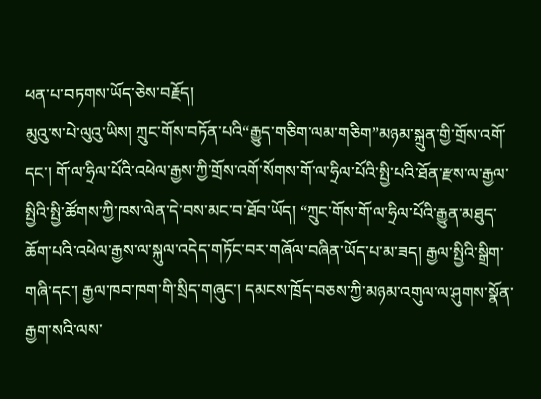ཕན་པ་བཏགས་ཡོད་ཅེས་བརྗོད།
མུའུ་ས་པེ་ལུའུ་ཡིས། ཀྲུང་གོས་བཏོན་པའི“རྒྱུད་གཅིག་ལམ་གཅིག”མཉམ་སྐྲུན་གྱི་གྲོས་འགོ་དང་། གོ་ལ་ཧྲིལ་པོའི་འཕེལ་རྒྱས་ཀྱི་གྲོས་འགོ་སོགས་གོ་ལ་ཧྲིལ་པོའི་སྤྱི་པའི་ཐོན་རྫས་ལ་རྒྱལ་སྤྱིའི་སྤྱི་ཚོགས་ཀྱི་ཁས་ལེན་དེ་བས་མང་བ་ཐོབ་ཡོད། “ཀྲུང་གོས་གོ་ལ་ཧྲིལ་པོའི་རྒྱུན་མཐུད་ཆོག་པའི་འཕེལ་རྒྱས་ལ་སྐུལ་འདེད་གཏོང་བར་གཞོལ་བཞིན་ཡོད་པ་མ་ཟད། རྒྱལ་སྤྱིའི་སྒྲིག་གཞི་དང་། རྒྱལ་ཁབ་ཁག་གི་སྲིད་གཞུང་། དམངས་ཁྲོད་བཅས་ཀྱི་མཉམ་འགུལ་ལ་ཤུགས་སྣོན་རྒྱག་སའི་ལས་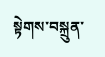སྟེགས་བསྐྲུན་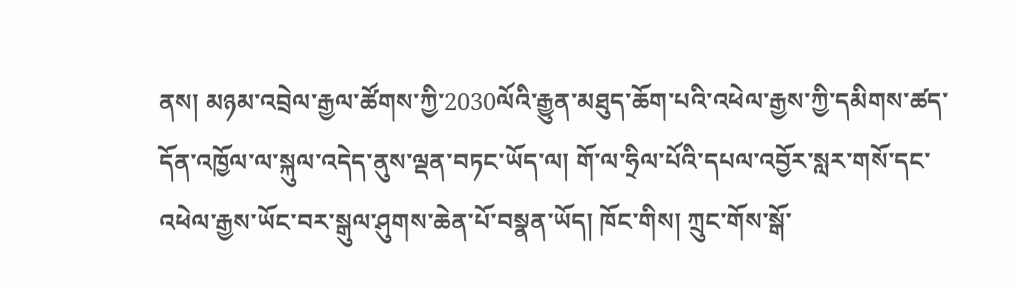ནས། མཉམ་འབྲེལ་རྒྱལ་ཚོགས་ཀྱི་2030ལོའི་རྒྱུན་མཐུད་ཆོག་པའི་འཕེལ་རྒྱས་ཀྱི་དམིགས་ཚད་དོན་འཁྱོལ་ལ་སྐུལ་འདེད་ནུས་ལྡན་བཏང་ཡོད་ལ། གོ་ལ་ཧྲིལ་པོའི་དཔལ་འབྱོར་སླར་གསོ་དང་འཕེལ་རྒྱས་ཡོང་བར་སྒུལ་ཤུགས་ཆེན་པོ་བསྣན་ཡོད། ཁོང་གིས། ཀྲུང་གོས་སྒོ་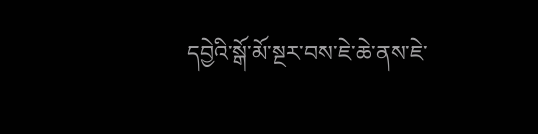དབྱེའི་སྒོ་མོ་སྔར་བས་ཇེ་ཆེ་ནས་ཇེ་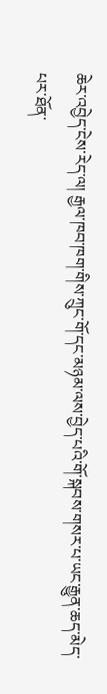ཆེར་འབྱེད་ངེས་རེད་ལ། རྒྱལ་ཁབ་ཁག་གིས་ཀྲུང་གོ་དང་མཉམ་ལས་བྱེད་པའི་གོ་སྐབས་གསར་པ་ཡང་རྒྱུན་ཆད་མེད་པར་ཐོན་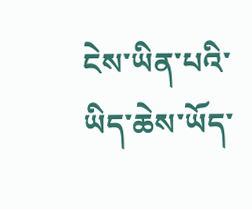ངེས་ཡིན་པའི་ཡིད་ཆེས་ཡོད་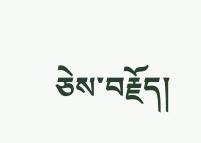ཅེས་བརྗོད།